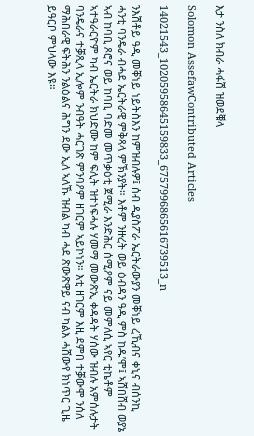እታ ንስለ ክብራ ሓፋሽ ዝወደቑላ

Solomon AssefawContributed Articles

14021543_10205958645159833_6757996865616739513_n

ንእሽቶይ ዓዲ መቐነይ ነይትስእን ከምዝብሉዎ፤ ሰብ ዲያስፖራ ኤርትራውያን መቐነይ ረኺብና ቀኒና ብሰንኪ ሓንቲ ባንዴራ ብሓደ ኤርትራዊ ምቅጻላ ምኽንያት። እቶም ንዙረት ወይ ዕብዳን ዓዲ ምስ ከዱ’ሞ፤ ኣሸበሸብ ወያኔ ኣብ ከባቢ ጾሮና ወይ ከባቢ ባድመ መጥቃዕቲ ጀሚራ እንድሕር ሰሚዖም ናይ መምለሲ ኣየር ቲኬቶም ኣተዓራርዮም ካብ ኤርትራ ክህድሙ ከም ፍሊት ዝተነፍሓሉ ሃመማ መውጽኢ ቀዳዳት ሃሰው ዝብሉ አምሰሉታት ባንዴራና ተቓጺላ ኢሎም ንብዓት ሓርገጽ ምንባዖም ዘገርም ኣይኮነን። እቲ ዘገርም እዚ ደምበ ተቓውሞ ንሰለ ማሕበራዊ ፍትሕን ንልዕልና ሕግን ደው ኢለ ኣለኹ ዝብል ካብ ሓደ ጽውጽዋይ ናብ ካልእ ሓሸውየ ክነጥር ጊዜ ይዓርቦ ምህላው እዩ።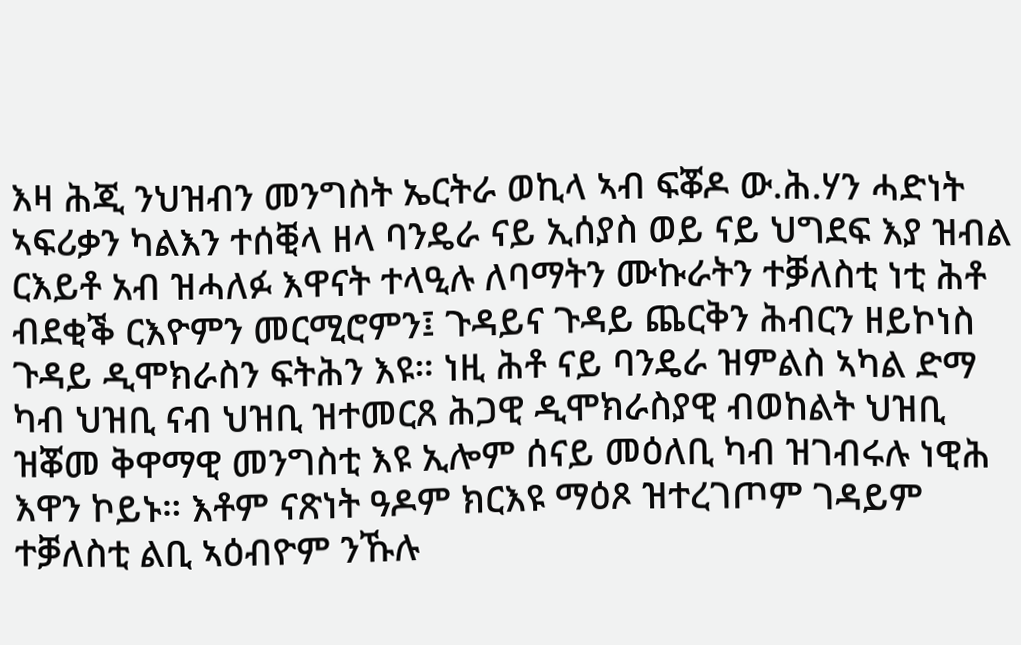እዛ ሕጂ ንህዝብን መንግስት ኤርትራ ወኪላ ኣብ ፍቖዶ ው.ሕ.ሃን ሓድነት ኣፍሪቃን ካልእን ተሰቒላ ዘላ ባንዴራ ናይ ኢሰያስ ወይ ናይ ህግደፍ እያ ዝብል ርእይቶ አብ ዝሓለፉ እዋናት ተላዒሉ ለባማትን ሙኩራትን ተቓለስቲ ነቲ ሕቶ ብደቂቕ ርእዮምን መርሚሮምን፤ ጉዳይና ጉዳይ ጨርቅን ሕብርን ዘይኮነስ ጉዳይ ዲሞክራስን ፍትሕን እዩ። ነዚ ሕቶ ናይ ባንዴራ ዝምልስ ኣካል ድማ ካብ ህዝቢ ናብ ህዝቢ ዝተመርጸ ሕጋዊ ዲሞክራስያዊ ብወከልት ህዝቢ ዝቖመ ቅዋማዊ መንግስቲ እዩ ኢሎም ሰናይ መዕለቢ ካብ ዝገብሩሉ ነዊሕ እዋን ኮይኑ። እቶም ናጽነት ዓዶም ክርእዩ ማዕጾ ዝተረገጦም ገዳይም ተቓለስቲ ልቢ ኣዕብዮም ንኹሉ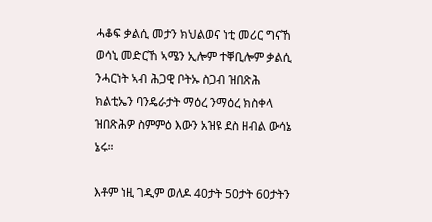ሓቆፍ ቃልሲ መታን ክህልወና ነቲ መሪር ግናኸ ወሳኒ መድርኸ ኣሜን ኢሎም ተቐቢሎም ቃልሲ ንሓርነት ኣብ ሕጋዊ ቦትኡ ስጋብ ዝበጽሕ ክልቲኤን ባንዴራታት ማዕረ ንማዕረ ክስቀላ ዝበጽሕዎ ስምምዕ እውን አዝዩ ደስ ዘብል ውሳኔ ኔሩ።

እቶም ነዚ ገዲም ወለዶ 40ታት 50ታት 60ታትን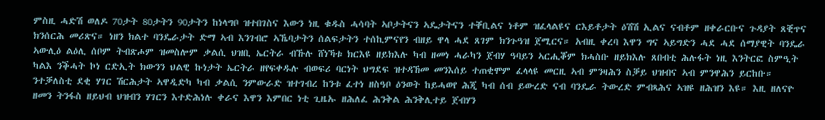ምስዚ ሓድሽ ወለዶ 70ታት 80ታትን 90ታትን ከነላግቦ ዝተበገስና እውን ነዚ ቁዱስ ሓሳባት ኣቦታትናን ኣዴታትናን ተቐቢልና ነቶም ዝፈላልዩና ርእይቶታት ዕሽሽ ኢልና ናብቶም ዘቀራርቡና ጉዳያት ጸቒጥና ክንሰርሕ መሪጽና። ነዘን ክልተ ባንዴራታት ድማ ኣብ እንገብሮ ኣኼባታትን ሰልፍታትን ተሰኪምናየን ብዘይ ዋላ ሓደ ጸገም ክንጉዓዝ ጀሚርና። አብዚ ቀረባ እዋን ግና ኣይግድን ሓደ ሓደ ሰማያዊት ባንዴራ ኣውሊዕ ልዕሊ ሰቦም ትብጽሖም ዝመስሎም ቃልሲ ህዝቢ ኤርትራ ብኹሉ ሸነኻቱ ክርእዩ ዘይክእሉ ካብ ዘመነ ሓራካን ጀብሃ ዓባይን ኣርሒቖም ክሓስቡ ዘይክእሉ ጸበብቲ ሕሉፋት ነዚ እንትርፎ ስምዒት ካልእ ንቕሓት ኮነ ርድኢት ክውንን ህልዊ ኩነታት ኤርትራ ዘየፍቀዱሉ ብወፍሪ ባርነት ህግደፍ ዝተዳኸመ መንእሰይ ተጠቂሞም ፈላላዩ መርዚ ኣብ ምንዛሕን ስቓይ ህዝብና ኣብ ምንዋሕን ይርከቡ። ንተቓለስቲ ደቂ ሃገር ሽርሕታት ኣዋዲድካ ካብ ቃልሲ ንምውራድ ዝተገብረ ከንቱ ፈተነ ዘስዓቦ ዕንወት ከይሓወየ ሕጂ ካብ ሰብ ይውረድ ናብ ባንዴራ ትውረድ ምብጻሕና ኣዝዩ ዘሕዝን እዩ። እዚ ዘለናዮ ዘመን ትንፋስ ዘይህብ ህዝብን ሃገርን እተድሕነሉ ቀራና እዋን እምበር ነቲ ጊዜኡ ዘሕለፈ ሕንቅል ሕንቅሊተይ ጀብሃን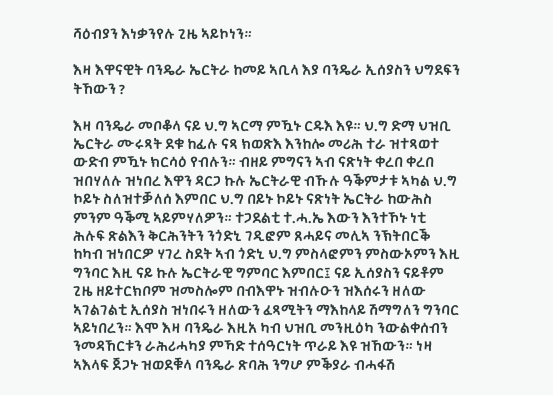ሻዕብያን እነቃንየሉ ጊዜ ኣይኮነን።

እዛ እዋናዊት ባንዴራ ኤርትራ ከመይ ኣቢላ እያ ባንዴራ ኢሰያስን ህግደፍን ትኸውን ?

እዛ ባንዴራ መቦቆላ ናይ ህ.ግ ኣርማ ምዃኑ ርዱእ እዩ። ህ.ግ ድማ ህዝቢ ኤርትራ ሙሩጻት ደቁ ከፊሉ ናጻ ክወጽእ እንከሎ መሪሕ ተራ ዝተጻወተ ውድብ ምዃኑ ክርሳዕ የብሉን። ብዘይ ምግናን ኣብ ናጽነት ቀረበ ቀረበ ዝበሃለሉ ዝነበረ እዋን ዳርጋ ኩሉ ኤርትራዊ ብኹሉ ዓቕምታቱ ኣካል ህ.ግ ኮይኑ ስለዝተቓለሰ እምበር ህ.ግ በይኑ ኮይኑ ናጽነት ኤርትራ ከውሕስ ምንም ዓቕሚ ኣይምሃለዎን። ተጋደልቲ ተ.ሓ.ኤ እውን እንተኾኑ ነቲ ሕሉፍ ጽልእን ቅርሕንትን ንጎድኒ ገዲፎም ጸሓይና መሊኣ ንኽትበርቕ ከካብ ዝነበርዎ ሃገረ ስደት ኣብ ጎድኒ ህ.ግ ምስላፎምን ምስውኦምን እዚ ግንባር እዚ ናይ ኩሉ ኤርትራዊ ግምባር እምበር፤ ናይ ኢሰያስን ናይቶም ጊዜ ዘይተርክቦም ዝመስሎም በብእዋኑ ዝብሉዑን ዝእሰሩን ዘለው ኣገልገልቲ ኢሰያስ ዝነበሩን ዘለውን ፈጻሚትን ማእከላይ ሽማግለን ግንባር ኣይነበረን። እሞ እዛ ባንዴራ እዚአ ካብ ህዝቢ መንዚዕካ ንውልቀሰብን ንመዳኸርቱን ራሕሪሓካያ ምኻድ ተሰዓርነት ጥራይ እዩ ዝኸውን። ነዛ ኣእላፍ ጀጋኑ ዝወደቑላ ባንዴራ ጽባሕ ንግሆ ምቕያራ ብሓፋሽ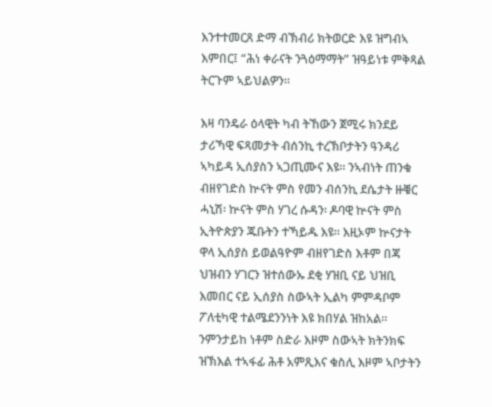እንተተመርጸ ድማ ብኽብሪ ክትወርድ እዩ ዝግብኣ እምበር፤ “ሕነ ቀራናት ንጓዕማማት” ዝዓይነቱ ምቅጻል ትርጉም ኣይህልዎን።

እዛ ባንዴራ ዕላዊት ካብ ትኸውን ጀሚሩ ክንደይ ታሪኻዊ ፍጻመታት ብሰንኪ ተረኽቦታትን ዓንዳሪ ኣካይዳ ኢሰያስን ኣጋጢሙና እዩ። ንኣብነት ጠንቁ ብዘየገድስ ኵናት ምስ የመን ብሰንኪ ደሴታት ዙቑር ሓኒሽ፡ ኵናት ምስ ሃገረ ሱዳን፡ ዶባዊ ኵናት ምስ ኢትዮጵያን ጁቡትን ተኻይዱ እዩ። እዚኦም ኵናታት ዋላ ኢሰያስ ይወልዓዮም ብዘየገድስ እቶም በጃ ህዝብን ሃገርን ዝተሰውኡ ደቂ ሃዝቢ ናይ ህዝቢ እመበር ናይ ኢሰያስ ስውኣት ኢልካ ምምዳቦም ፖለቲካዊ ተልሜደንንነት እዩ ክበሃል ዝከአል። ንምንታይከ ነቶም ስድራ እዞም ስውኣት ክትንክፍ ዝኽእል ተኣፋፊ ሕቶ አምጺእና ቁስሊ እዞም ኣቦታትን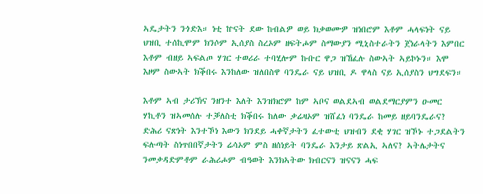ኣዴታትን ንጎድእ። ነቲ ኵናት ደው ከብልዎ ወይ ክቃወሙዎ ዝነበሮም እቶም ሓላፍነት ናይ ህዝቢ ተሰኪሞም ክንሶም ኢሰያስ ስረኦም ዘፍትሖም ስማውያን ሚኒስተራትን ጀነራላትን እምበር እቶም ብዘይ ኣፍልጦ ሃገር ተወሪራ ተባሂሎም ኩቡር ዋጋ ዝኸፈሉ ስውኣት ኣይኮኑን። እሞ እዞም ስውኣት ክቕበሩ እንከለው ዝለበስዋ ባንዴራ ናይ ህዝቢ ዶ ዋላስ ናይ ኢሰያስን ህግደፍን።

እቶም ኣብ ታሪኽና ንዘንተ እለት እንዝክሮም ከም ኣቦና ወልደኣብ ወልደማርያምን ዑመር ሃኪቶን ዝኣመሰሉ ተቓለስቲ ክቕበሩ ከለው ቃሬዛኦም ዝሸፈነ ባንዴራ ከመይ ዘይባንዴራና? ድሕሪ ናጽነት እንተኾነ እውን ክንደይ ሓቀኛታትን ፈተውቲ ህዝብን ደቂ ሃገር ዝኾኑ ተጋደልትን ፍሉጣት ስነጥበበኛታትን ሬሳኦም ምስ ዘሰነይት ባንዴራ እንታይ ጽልኢ ኣለና? ኣትሌታትና ንመቃዳድምቶም ራሕሪሖም ብዓወት እንክኣትው ክብርናን ዝናናን ሓፍ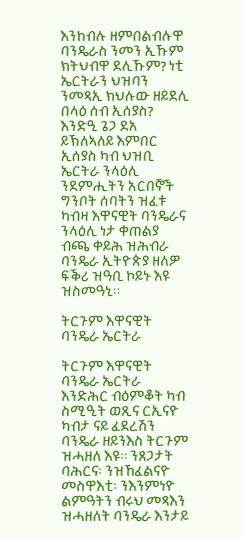እንከብሉ ዘምበልብሉዋ ባንዴራስ ንመን ኢኹም ክትህብዋ ደሊኹም? ነቲ ኤርትራን ህዝባን ንመጻኢ ክህሉው ዘይደሊ በላዕ ሰብ ኢሰያስ? እንድዒ ጌጋ ደአ ይኽለኣለይ እምበር ኢሰያስ ካብ ህዝቢ ኤርትራ ንላዕሊ ንደምሒትን አርበኞች ግንቦት ሰባትን ዝፈቱ ካብዛ እዋናዊት ባንዴራና ንላዕሊ ነታ ቀጠልያ ብጫ ቀይሕ ዝሕብራ ባንዴራ ኢትዮጵያ ዘለዎ ፍቕሪ ዝዓቢ ኮይኑ እዩ ዝስመዓኒ።

ትርጉም እዋናዊት ባንዴራ ኤርትራ

ትርጉም እዋናዊት ባንዴራ ኤርትራ እንድሕር ብዕምቆት ካብ ስሚዒት ወጺና ርኢናዮ ካብታ ናይ ፈደረሽን ባንዴራ ዘይንእስ ትርጉም ዝሓዘለ እዩ። ንጸጋታት ባሕርና፡ ንዝኸፈልናዮ መስዋእቲ፡ ንእንምነዮ ልምዓትን ብሩህ መጻእን ዝሓዘለት ባንዴራ እንታይ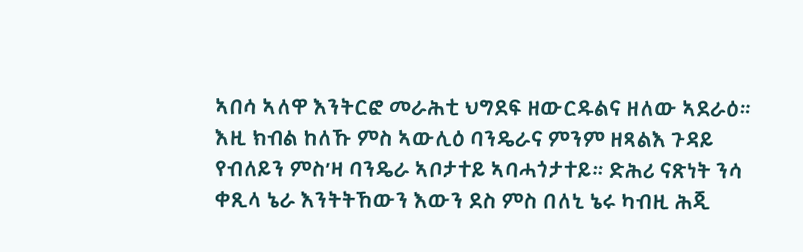ኣበሳ ኣለዋ እንትርፎ መራሕቲ ህግደፍ ዘውርዱልና ዘለው ኣደራዕ። እዚ ክብል ከለኹ ምስ ኣውሊዕ ባንዴራና ምንም ዘጻልእ ጉዳይ የብለይን ምስ’ዛ ባንዴራ ኣቦታተይ ኣባሓጎታተይ። ድሕሪ ናጽነት ንሳ ቀጺላ ኔራ እንትትኸውን እውን ደስ ምስ በለኒ ኔሩ ካብዚ ሕጂ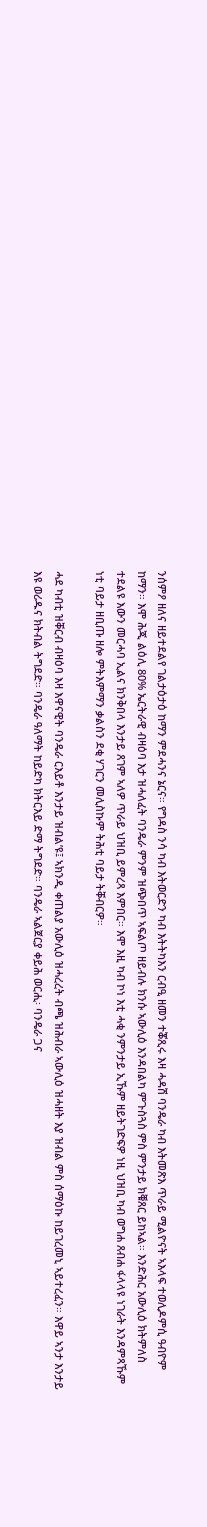ንሰምዖ ዘለና ዘይተደልየ ገልታዕታዕ ከማን ምደሓንና ኔርና። የግዳስ ንሳ ካብ እትወርድን ካብ እትትካእን ርብዒ ዘመን ተቖጺሩ እዛ ሓዳሽ ባንዴራ ካብ እትመጽእ ጥራይ ሚልዮናት ኣእላፍ ተወሊዶምሲ ዓብዮም ከማን። እሞ ሕጂ ልዕሊ 80% ኤርትራዊ ብዛዕባ እታ ዝሓለፈት ባንዴራ ምንም ዝጭበጥ ኣፍልጦ ዘይብሉ ክንሱ ኣውሊዕ እንዳበልካ ምጉስጓስ ምስ ምንታይ ክቑጸር ይከኣል። እንድሕር አውሊዕ ክትምለስ ተደልዩ እውን መርሓባ ኢልና ክንቅበላ እንታይ ጸገም ኣለዎ ጥራይ ህዝቢ ይምረጻ እምበር። እሞ እዚ ካብ ኮነ እቲ ሓቂ ንምንታይ ኢኹም ዘይትገድፍዎ ነዚ ህዝቢ ካብ ወግሐ ጸብሐ ፋላላዩ ነገራት እንዳምጻኹም ነቲ ባይታ ዘቢጡ ዘሎ ምትእምማን ቃልስን ደቂ ሃገርን መሊስኩም ትሕቲ ባይታ ትቐብርዎ።

ሓደ ካብቲ ዝቐርብ ብዛዕባ እዛ እዋናዊት ባንዴራ ርእይቶ እንታይ ዝብል’ዩ፤ ኣክንዲ ቀጠልያ አውሊዕ ዝሓረረት ብጫ ዝሕብራ ኣውሊዕ ዝሓዘት እያ ዝብል ምስ ሰማዕኩ ከይገረመኒ ኣይተረፈን። እዋይ ኣንታ እንታይ እዩ ወሪዱና ክትብል ትግደድ። ባንዴራ ዓለማት ከይድካ ክትርእይ ድማ ትግደድ። ባንዴራ ኣልጀርያ ቀይሕ ወርሒ፡ ባንዴራ ጋና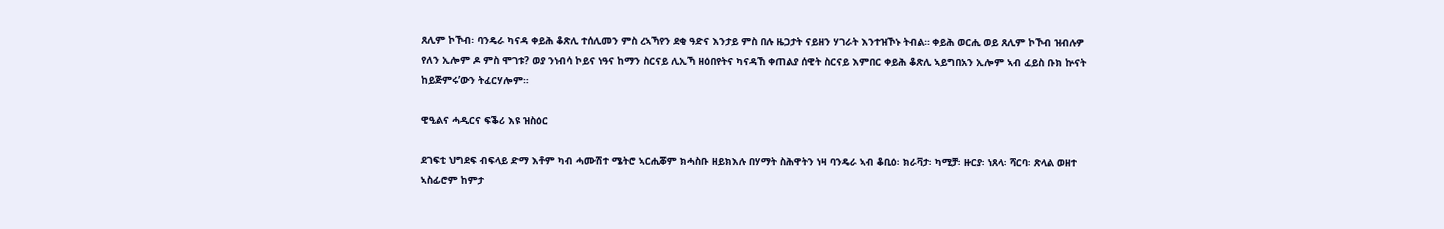ጸሊም ኮኾብ፡ ባንዴራ ካናዳ ቀይሕ ቆጽሊ ተሰሊመን ምስ ረኣኻየን ደቂ ዓድና እንታይ ምስ በሉ ዜጋታት ናይዘን ሃገራት እንተዝኾኑ ትብል። ቀይሕ ወርሒ ወይ ጸሊም ኮኾብ ዝብሉዎ የለን ኢሎም ዶ ምስ ሞገቱ? ወያ ንነብሳ ኮይና ነዓና ከማን ስርናይ ሊኢኻ ዘዕበየትና ካናዳኸ ቀጠልያ ሰዊት ስርናይ እምበር ቀይሕ ቆጽሊ ኣይግበአን ኢሎም ኣብ ፈይስ ቡክ ኵናት ከይጅምሩ’ውን ትፈርሃሎም።

ዊዒልና ሓዲርና ፍቕሪ እዩ ዝስዕር

ደገፍቲ ህግደፍ ብፍላይ ድማ እቶም ካብ ሓሙሽተ ሜትሮ ኣርሒቖም ክሓስቡ ዘይክእሉ በሃማት ስሕዋትን ነዛ ባንዴራ ኣብ ቆቢዕ፡ ክራቫታ፡ ካሚቻ፡ ዙርያ፡ ነጸላ፡ ሻርባ፡ ጽላል ወዘተ ኣስፊሮም ከምታ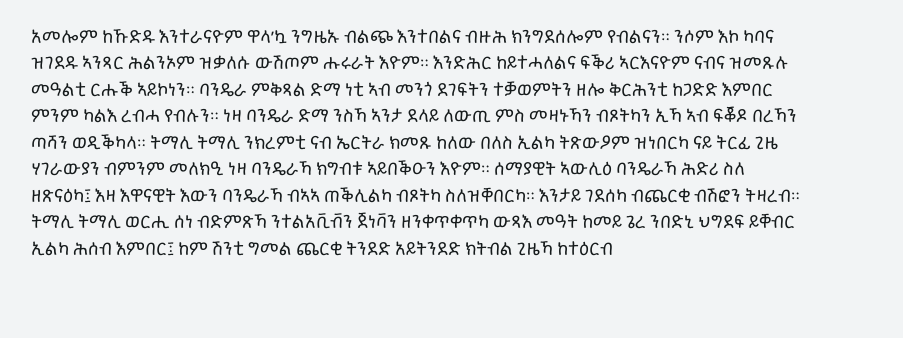አመሎም ከኹድዱ እንተራናዮም ዋላ’ኳ ንግዜኡ ብልጭ እንተበልና ብዙሕ ክንግደሰሎም የብልናን። ንሶም እኮ ካባና ዝገደዱ ኣንጻር ሕልንኦም ዝቃለሱ ውሽጦም ሑሩራት እዮም። እንድሕር ከይተሓለልና ፍቕሪ ኣርእናዮም ናብና ዝመጹሉ መዓልቲ ርሑቕ ኣይኮነን። ባንዴራ ምቅጻል ድማ ነቲ ኣብ መንጎ ደገፍትን ተቓወምትን ዘሎ ቅርሕንቲ ከጋድድ እምበር ምንም ካልእ ረብሓ የብሉን። ነዛ ባንዴራ ድማ ንስኻ ኣንታ ደላይ ለውጢ ምስ መዛኑኻን ብጾትካን ኢኻ ኣብ ፍቖዶ በረኻን ጣሻን ወዲቕካላ። ትማሊ ትማሊ ንክረምቲ ናብ ኤርትራ ክመጹ ከለው በለስ ኢልካ ትጽውዖም ዝነበርካ ናይ ትርፊ ጊዜ ሃገራውያን ብምንም መለክዒ ነዛ ባንዴራኻ ክግብቱ ኣይበቕዑን እዮም። ሰማያዊት ኣውሊዕ ባንዴራኻ ሕድሪ ስለ ዘጽናዕካ፤ እዛ እዋናዊት እውን ባንዴራኻ ብኣኣ ጠቕሊልካ ብጾትካ ስለዝቐበርካ። እንታይ ገደሰካ ብጨርቂ ብሽፎን ትዛረብ። ትማሊ ትማሊ ወርሒ ሰነ ብድምጽኻ ንተልአቪቭን ጀነቫን ዘንቀጥቀጥካ ውጻእ መዓት ከመይ ጌረ ንበድኒ ህግደፍ ይቐብር ኢልካ ሕሰብ እምበር፤ ከም ሽንቲ ግመል ጨርቂ ትንደድ አይትንደድ ክትብል ጊዜኻ ከተዕርብ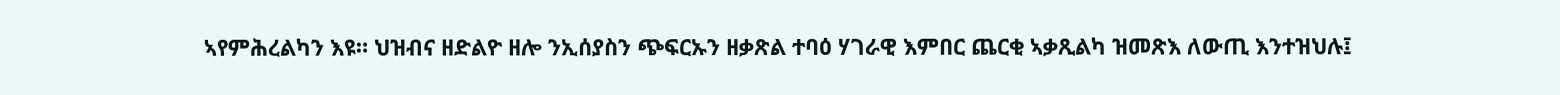ኣየምሕረልካን እዩ። ህዝብና ዘድልዮ ዘሎ ንኢሰያስን ጭፍርኡን ዘቃጽል ተባዕ ሃገራዊ እምበር ጨርቂ ኣቃጺልካ ዝመጽእ ለውጢ እንተዝህሉ፤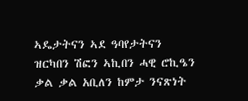ኣዴታትናን ኣደ ዓባየታትናን ዝርካበን ሽፎን ኣኪበን ሓዊ ሮኪዔን ቃል ቃል አቢለን ከምታ ንናጽነት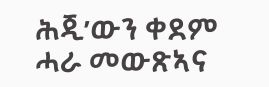ሕጂ’ውን ቀደም ሓራ መውጽኣና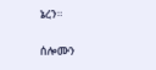ኔረን።

ሰሎሙን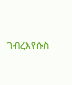ገብረእየሱስ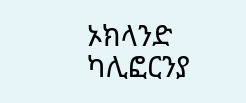ኦክላንድ ካሊፎርንያ